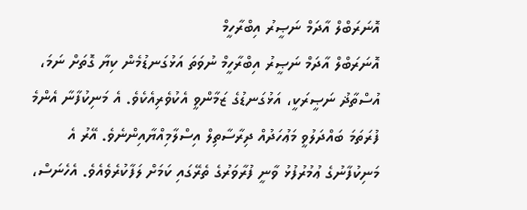އޮނަރަބްލް އާދަމް ނަޞީރު އިބްރާހީމް
އޮނަރަބްލް އާދަމް ނަޞީރު އިބްރާހީމް ނުވަތަ އަޅުގަނޑުމެން ކިޔާ ގޮތަށް ނަމަ، އުސްތާޛު ނަޞީރަކީ، އަޅުގަނޑުގެ ޒަމާންވީ އެކުވެރިއެކެވެ. އެ މަނިކުފާނާ އެންމެ ފުރަތަމަ ބައްދަލުވީ މަޢުހަދުއް ދިރާސާތިލް އިސްލާމިއްޔާއިންނެވެ. އޭރު އެ މަނިކުފާނުގެ ޢުމުރުފުޅު ވާނީ ފުރާވަރުގެ ތެރޭގައި ކަމަށް ލަފާކުރެވެއެވެ. އެހެނަސް،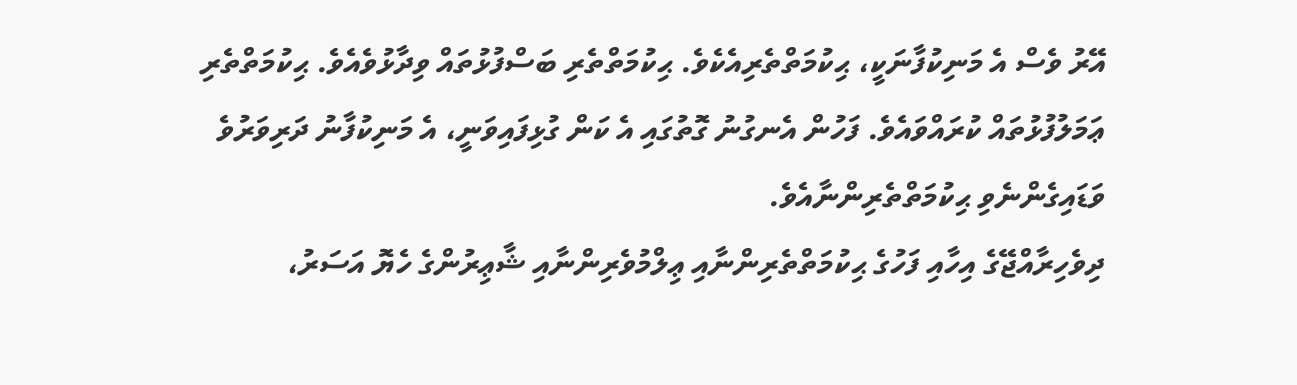އޭރު ވެސް އެ މަނިކުފާނަކީ، ޙިކުމަތްތެރިއެކެވެ. ޙިކުމަތްތެރި ބަސްފުޅުތައް ވިދާޅުވެއެވެ. ޙިކުމަތްތެރި ޢަމަލުފުޅުތައް ކުރައްވައެވެ. ފަހުން އެނގުނު ގޮތުގައި އެ ކަން ގުޅިފައިވަނީ، އެ މަނިކުފާނު ދަރިވަރުވެ ވަޑައިގެންނެވި ޙިކުމަތްތެރިންނާއެވެ.
ދިވެހިރާއްޖޭގެ އިހާއި ފަހުގެ ޙިކުމަތްތެރިންނާއި ޢިލްމުވެރިންނާއި ޝާޢިރުންގެ ހެޔޮ އަސަރު،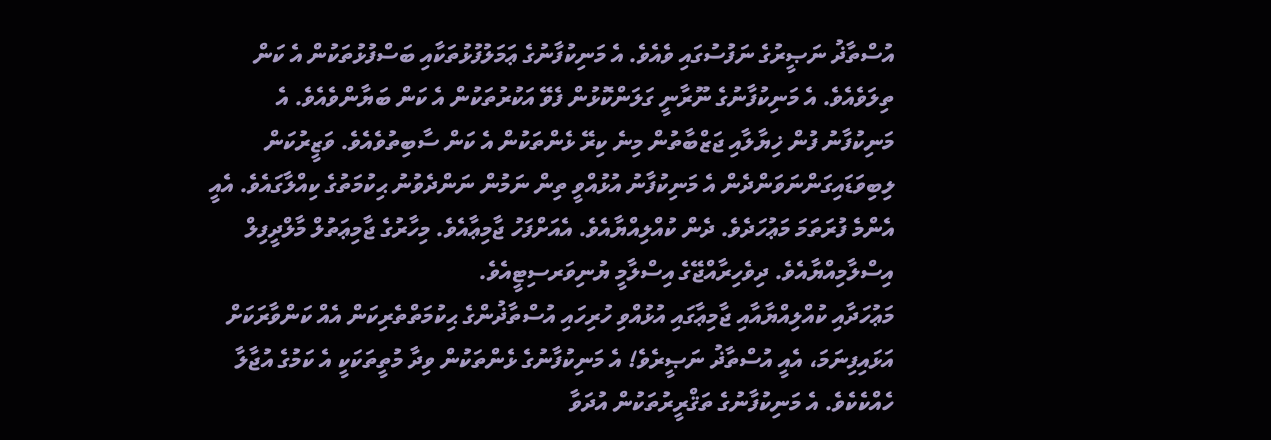އުސްތާޛު ނަޞީރުގެ ނަފުސުގައި ވެއެވެ. އެ މަނިކުފާނުގެ ޢަމަލުފުޅުތަކާއި ބަސްފުޅުތަކުން އެ ކަން ތިލަވެއެވެ. އެ މަނިކުފާނުގެ ނޫރާނީ ގަލަންކޮޅުން ފެވޭ އަކުރުތަކުން އެ ކަން ބަޔާންވެއެވެ. އެ މަނިކުފާނު ފުން ޚިޔާލާއި ޖަޒްބާތުން މިނެ ކިރޭ ޅެންތަކުން އެ ކަން ސާބިތުވެއެވެ. ވަޒީރުކަން ލިބިވަޑައިގަންނަވަންދެން އެ މަނިކުފާނު އުޅުއްވީ ތިން ނަމުން ނަންދެވުނު ޙިކުމަތުގެ ކިއްލާގައެވެ. އެއީ އެންމެ ފުރަތަމަ މަޢުހަދެވެ. ދެން ކުއްލިއްޔާއެވެ. އެއަށްފަހު ޖާމިޢާއެވެ. މިހާރުގެ ޖާމިޢަތުލް މާލްދީފިލް އިސްލާމިއްޔާއެވެ. ދިވެހިރާއްޖޭގެ އިސްލާމީ ޔުނިވަރސިޓީއެވެ.
މަޢުހަދާއި ކުއްލިއްޔާއާއި ޖާމިޢާގައި އުޅުއްވި ހުރިހައި އުސްތާޛުންގެ ޙިކުމަތްތެރިކަން އެއް ކަންވާރަކަށް އަޅައިފިނަމަ، އެއީ އުސްތާޛު ނަޞީރެވެ! އެ މަނިކުފާނުގެ ޅެންތަކުން ވިދާ މުތީތަކަކީ އެ ކަމުގެ އުޖާލާ ހެއްކެކެވެ. އެ މަނިކުފާނުގެ ތަޤްރީރުތަކުން އުދަވާ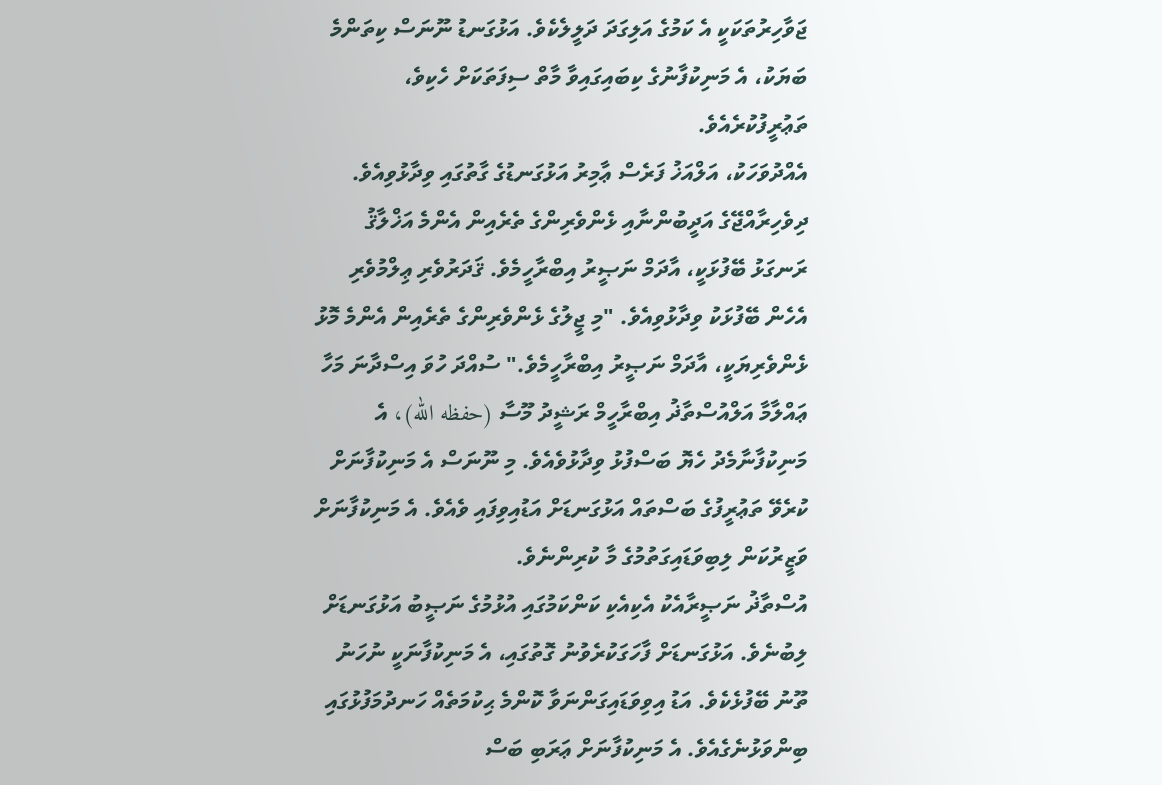ޖަވާހިރުތަކަކީ އެ ކަމުގެ އަލިގަދަ ދަލީލެކެވެ. އަޅުގަނޑު ނޫނަސް ކިތަންމެ ބަޔަކު، އެ މަނިކުފާނުގެ ކިބައިގައިވާ މާތް ސިފަތަކަށް ހެކިވެ، ތަޢުރީފުކުރެއެވެ.
އެއްދުވަހަކު، އަލްއަޚު ފަރެސް ޢާމިރު އަޅުގަނޑުގެ ގާތުގައި ވިދާޅުވިއެވެ. ދިވެހިރާއްޖޭގެ އަދީބުންނާއި ޅެންވެރިންގެ ތެރެއިން އެންމެ އަޚްލާޤު ރަނގަޅު ބޭފުޅަކީ، އާދަމް ނަޞީރު އިބްރާހީމެވެ. ޤަދަރުވެރި ޢިލްމުވެރި އެހެން ބޭފުޅަކު ވިދާޅުވިއެވެ. "މި ޖީލުގެ ޅެންވެރިންގެ ތެރެއިން އެންމެ މޮޅު ޅެންވެރިޔަކީ، އާދަމް ނަޞީރު އިބްރާހީމެވެ." ސުއްދަ ހުވަ އިސްދާނަ މަހާ ޢައްލާމާ އަލްއުސްތާޛު އިބްރާހީމް ރަޝީދު މޫސާ (حفظه الله)، އެ މަނިކުފާނާމެދު ހެޔޮ ބަސްފުޅު ވިދާޅުވެއެވެ. މި ނޫނަސް އެ މަނިކުފާނަށް ކުރެވޭ ތަޢުރީފުގެ ބަސްތައް އަޅުގަނޑަށް އަޑުއިވިފައި ވެއެވެ. އެ މަނިކުފާނަށް ވަޒީރުކަން ލިބިވަޑައިގަތުމުގެ މާ ކުރިންނެވެ.
އުސްތާޛު ނަޞީރާއެކު އެކިއެކި ކަންކަމުގައި އުޅުމުގެ ނަޞީބު އަޅުގަނޑަށް ލިބުނެވެ. އަޅުގަނޑަށް ފާހަގަކުރެވުނު ގޮތުގައި، އެ މަނިކުފާނަކީ ނުހަނު ތޫނު ބޭފުޅެކެވެ. އަޑު އިވިވަޑައިގަންނަވާ ކޮންމެ ޙިކުމަތެއް ހަނދުމަފުޅުގައި ބިންވަޅުނެގެއެވެ. އެ މަނިކުފާނަށް ޢަރަބި ބަސް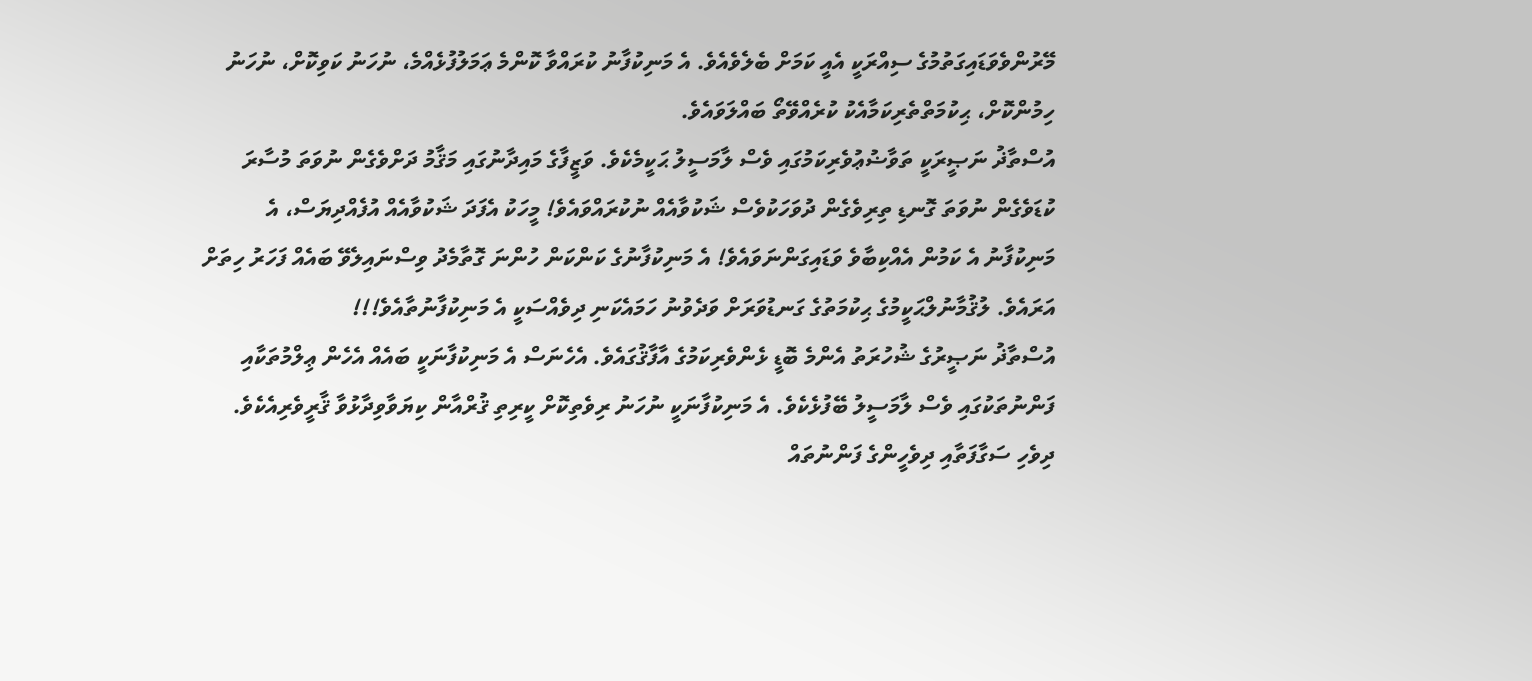މޭރުންވެވަޑައިގަތުމުގެ ސިއްރަކީ އެއީ ކަމަށް ބެލެވެއެވެ. އެ މަނިކުފާނު ކުރައްވާ ކޮންމެ ޢަމަލުފުޅެއްމެ، ނުހަނު ކަވިކޮށް، ނުހަނު ހިމުންކޮށް، ޙިކުމަތްތެރިކަމާއެކު ކުރެއްވޭތޯ ބައްލަވައެވެ.
އުސްތާޛު ނަޞީރަކީ ތަވާޟުޢުވެރިކަމުގައި ވެސް ލާމަސީލު ޙަކީމެކެވެ. ވަޒީފާގެ މައިދާނުގައި މަޤާމު ދަށްވެގެން ނުވަތަ މުސާރަ ކުޑަވެގެން ނުވަތަ ގޮނޑި ތިރިވެގެން ދުވަހަކުވެސް ޝަކުވާއެއް ނުކުރައްވައެވެ! މީހަކު އެފަދަ ޝަކުވާއެއް އުފެއްދިޔަސް، އެ މަނިކުފާނު އެ ކަމުން އެއްކިބާވެ ވަޑައިގަންނަވައެވެ! އެ މަނިކުފާނުގެ ކަންކަން ހުންނަ ގޮތާމެދު ވިސްނައިލެވޭ ބައެއް ފަހަރު ހިތަށް އަރައެވެ. ލުޤުމާނުލްޙަކީމުގެ ޙިކުމަތުގެ ގަނޑުވަރަށް ވަދެވުނު ހަމައެކަނި ދިވެއްސަކީ އެ މަނިކުފާނުތާއެވެ!!!
އުސްތާޛު ނަޞީރުގެ ޝުހުރަތު އެންމެ ބޮޑީ ޅެންވެރިކަމުގެ އާފާޤުގައެވެ. އެހެނަސް އެ މަނިކުފާނަކީ ބައެއް އެހެން ޢިލްމުތަކާއި ފަންނުތަކުގައި ވެސް ލާމަސީލު ބޭފުޅެކެވެ. އެ މަނިކުފާނަކީ ނުހަނު ރިވެތިކޮށް ކީރިތި ޤުރްއާން ކިޔަވާވިދާޅުވާ ޤާރީވެރިއެކެވެ. ދިވެހި ސަގާފަތާއި ދިވެހީންގެ ފަންނުތައް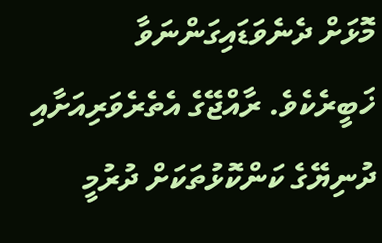މޮޅަށް ދެނެވަޑައިގަންނަވާ ޚަބީރެކެވެ. ރާއްޖޭގެ އެތެރެވަރިއަށާއި ދުނިޔޭގެ ކަންކޮޅުތަކަށް ދުރުމީ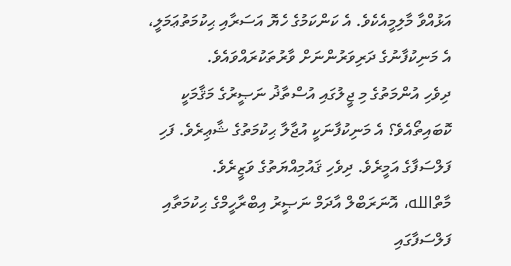އަޅުއްވާ މާލިމީއެކެވެ. އެ ކަންކަމުގެ ހެޔޮ އަސަރާއި ޙިކުމަތުޢަމަލީ، އެ މަނިކުފާނުގެ ދަރިވަރުންނަށް ވާރުތަކުރައްވައެވެ.
ދިވެހި އުންމަތުގެ މި ޖީލުގައި އުސްތާޛު ނަޞީރުގެ މަޤާމަކީ ކޮބައިތޯއެވެ؟ އެ މަނިކުފާނަކީ އުޖާލާ ޙިކުމަތުގެ ޝާޢިރެވެ. ފަހި ފަލްސަފާގެ އަމީރެވެ. ދިވެހި ޤައުމިއްޔަތުގެ ވަޒީރެވެ.
މާތްالله، އޮނަރަބްލް އާދަމް ނަޞީރު އިބްރާހީމްގެ ޙިކުމަތާއި ފަލްސަފާގައި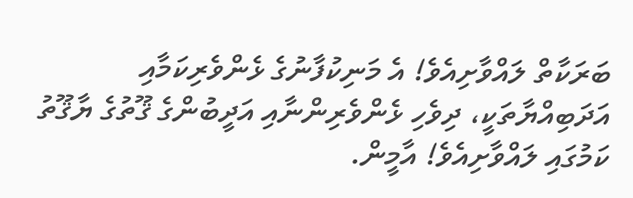ބަރަކާތް ލައްވާށިއެވެ! އެ މަނިކުފާނުގެ ޅެންވެރިކަމާއި އަދަބިއްޔާތަކީ، ދިވެހި ޅެންވެރިންނާއި އަދީބުންގެ ޤޫތުގެ ޔާޤޫތު ކަމުގައި ލައްވާށިއެވެ! އާމީން.